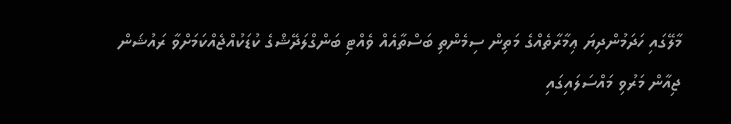މާލޭގައި ހަދަމުންދިޔަ ޢިމާރާތެއްގެ މަތިން ސިމެންތި ބަސްތާއެއް ވެއްޓި ބަންގްލަދޭޝްގެ ކުޑަކުއްޖެއްކަމަށްވާ ރައުޝަން ޖިއާން މަރުވި މައްސަލައިގައި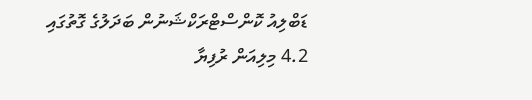ޑަބްލިއު ކޮންސްޓްރަކްޝަނުން ބަދަލުގެ ގޮތުގައި 4.2 މިލިއަން ރުފިޔާ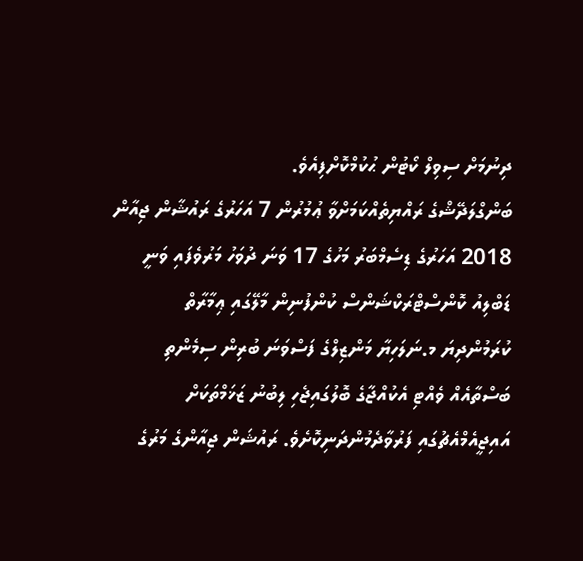ދިނުމަށް ސިވިލް ކޯޓުން ޙުކުމްކޮށްފިއެވެ.
ބަންގްލަދޭޝްގެ ރައްޔިތެއްކަމަށްވާ ޢުމުރުން 7 އަހަރުގެ ރައުޝާން ޖިއާން 2018 އަހަރުގެ ޑިސެމްބަރު މަހުގެ 17 ވަނަ ދުވަހު މަރުވެފައި ވަނީ ޑަބްލިއު ކޮންސްޓްރަކްޝަންސް ކުންފުނިން މާލޭގައި ޢިމާރާތް ކުރަމުންދިޔަ މ.ނަލަހިޔާ މަންޒިލްގެ ފަސްވަނަ ބުރިން ސިމެންތި ބަސްތާއެއް ވެއްޓި އެކުއްޖާގެ ބޮލުގައިޖެހި ލިބުނު ޒަޚަމްތަކަށް އައިޖީއެމްއެޗުގައި ފަރުވާދެމުންދަނިކޮށެވެ. ރައުޝަން ޖިއާންގެ މަރުގެ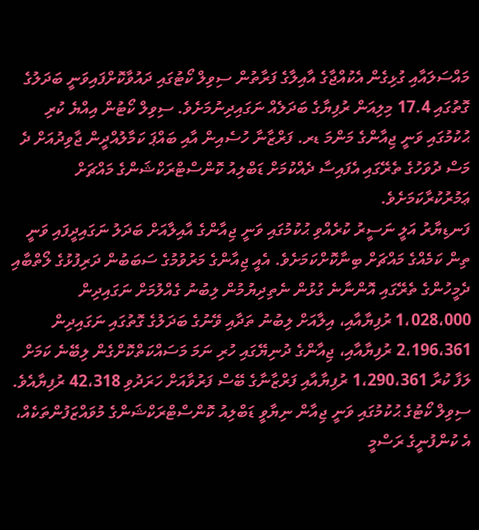މައްސަލައާއި ގުޅިގެން އެކުއްޖާގެ އާއިލާގެ ފަރާތުން ސިވިލް ކޯޓުގައި ދައުވާކޮށްފައިވަނީ ބަދަލުގެ ގޮތުގައި 17.4 މިލިއަން ރުފިޔާގެ ބަދަލެއް ނަގައިދިނުމަށެވެ. ސިވިލް ކޯޓުން އިއްޔެ ކުރި ޙުކުމުގައި ވަނީ ޖިއާންގެ މަންމަ ޑރ. ފަރްޒާނާ ހުސެއިން އާއި ބައްޕަ ކަމާލުއްދީން ޖާވިދުއަށް ދެ މަސް ދުވަހުގެ ތެރޭގައި އެފައިސާ ދެއްކުމަށް ޑަބްލިއު ކޮންސްޓްރަކްޝަންގެ މައްޗަށް ޢަމުރުކުރާކަމަށެވެ.
ފަނޑިޔާރު އަލީ ނަސީރު ކުރެއްވި ޙުކުމުގައި ވަނީ ޖިއާންގެ އާއިލާއަށް ބަދަލު ނަގައިދީފައި ވަނީ ތިން ކަމެއްގެ މައްޗަށް ބިނާކޮށްކަމަށެވެ. އެއީ ޖިއާންގެ މަރުވުމުގެ ސަބަބުން ދަރިފުޅުގެ ލޯތްބާއި ދެމީހުންގެ ތެރޭގައި އޮންނާނެ ގުޅުން ނެތިދިޔުމުން ލިބުނު ގެއްލުމަށް ނަގައިދިން 1،028،000 ރުފިޔާއާއި، އިލާއަށް ލިބުނު ތަދާއި ވޭނުގެ ބަދަލުގެ ގޮތުގައި ނަގައިދިން 2،196،361 ރުފިޔާއާއި، ޖިއާންގެ ދުނިޔޭގައި ހުރި ނަމަ މަސައްކަތްކޮށްގެން ލިބޭނެ ކަމަށް ލަފާ ކުރާ 1،290،361 ރުފިޔާއާއި ފަރްޒާނާގެ ބޭސް ފަރުވާއަށް ހަރަދުވި 42،318 ރުފިޔާއެވެ.
ސިވިލް ކޯޓުގެ ޙުކުމުގައި ވަނީ ޖިއާން ނިޔާވީ ޑަބްލިއު ކޮންސްޓްރަކްޝަންގެ މުވައްޒަފުންތަކެއް، އެ ކުންފުނީގެ ރަސްމީ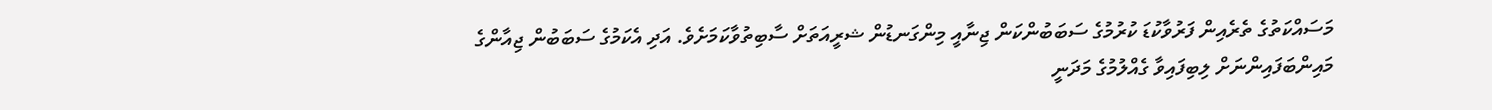މަސައްކަތުގެ ތެރެއިން ފަރުވާކުޑަ ކުރުމުގެ ސަބަބުންކަން ޖިނާއީ މިންގަނޑުން ޝރީއަތަށް ސާބިތުވާކަމަށެވެ. އަދި އެކަމުގެ ސަބަބުން ޖިއާންގެ މައިންބަފައިންނަށް ލިބިފައިވާ ގެއްލުމުގެ މަދަނީ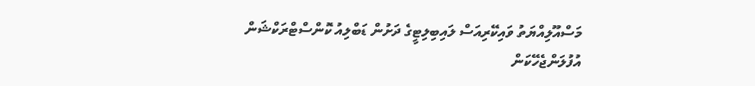މަސްއޫލިއްޔަތު ވައިކޭރިއަސް ލައިބިލިޓީގެ ދަށުން ޑަބްލިއު ކޮންސްޓްރަކްޝަން އުފުލަންޖެހޭކަން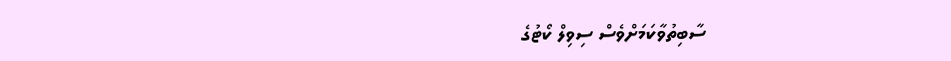ސާބިތުވާކަމަށްވެސް ސިވިލް ކޯޓުގެ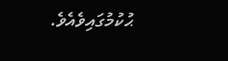ޙުކުމުގައިވެއެވެ.